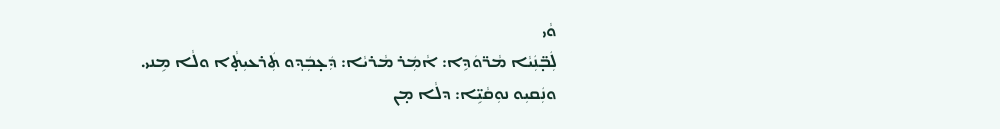ܘܵܝ
ܠܲܒ̣̈ܢܲܝܵܐ ܡܵܪ̈ܘܿܕܹܐ: ܐܵܡܲܪ ܡܵܪܝܵܐ: ܕܲܥ̣ܒܲܕ݂ܘ ܬܲܪܥܝܼܬ̣ܵܐ ܘܠܵܐ ܡܹܢܝ. ܘܢܲܩܝܼܘ ܢܘܼܩܵܝܹ̈ܐ: ܕܠܵܐ ܡ̣ܢ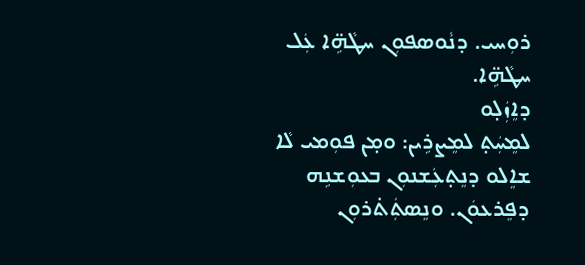ܪܘܼܚܝ. ܕܢܵܘܣܦܘܼܢ ܚܛܵܗܹ̈ܐ ܥܲܠ ܚܛܵܗܹ̈ܐ.
ܕܐܸܙܲܠ̣ܘ
ܠܡܸܚܲܬ̣ ܠܡܸܨܪܹܝܢ: ܘܡ̣ܢ ܦܘܼܡܝ ܠܵܐ ܫܐܸܠܘ ܕܢܸܬ̣ܥܲܫܢܘܼܢ ܒܥܘܼܫܢܹܗ ܕܦܸܪܥܘܿܢ. ܘܢܸܣܬܲܬ̇ܪܘܼܢ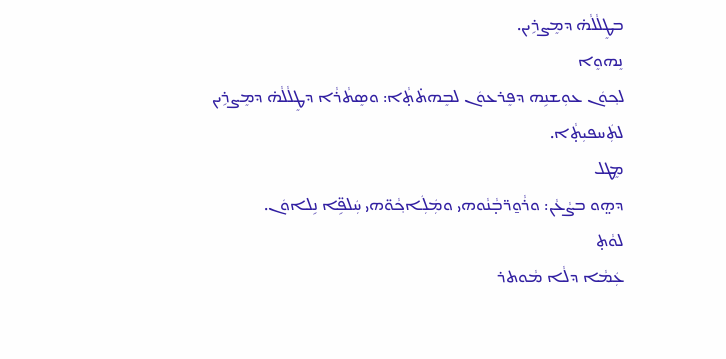ܒܛܸܠܵܠܵܗ̇ ܕܡܸܨܪܹܝܢ.
ܢܸܗܘܸܐ
ܠܟ݂ܘܿܢ ܥܘܼܫܢܹܗ ܕܦܸܪܥܘܿܢ ܠܒܸܗܬ̇ܬ̣ܵܐ: ܘܣܸܬܵܪܵܐ ܕܛܸܠܵܠܵܗ̇ ܕܡܸܨܪܹܝܢ ܠܬܲܚܦܝܼܬ̣ܵܐ.
ܡܸܛܠ
ܕܗ̤ܘ ܒܨܵܥܵܢ: ܘܪܵܘ̱ܪ̈ܒ̣ܵܢܵܘܗܝ ܘܡܲܠܲܐܟ݂ܵܘ̈ܗܝ ܚܲܠܦܹ̈ܐ ܢܹܠܐܘܿܢ.
ܠܘܵܬ̣
ܥܲܡܵܐ ܕܠܵܐ ܡܵܘܬܪ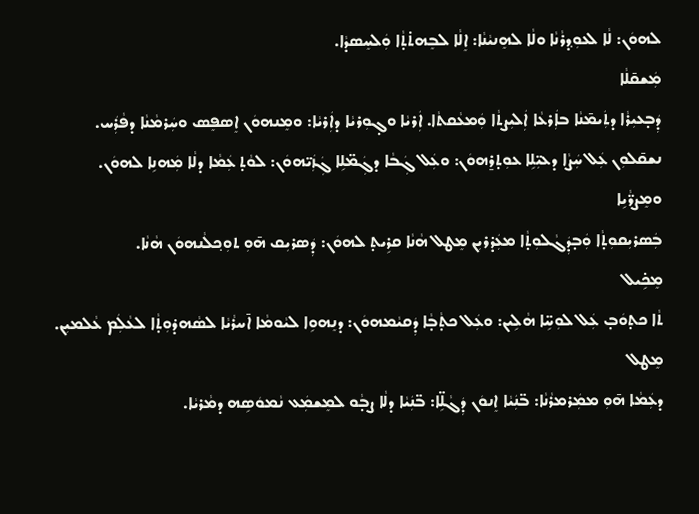ܠܗܘܿܢ: ܠܵܐ ܠܥܘܼܕ݂ܪܵܢܵܐ ܘܠܵܐ ܠܗܸܢܝܵܢܵܐ: ܐܸܠܵܐ ܠܒܸܗܬ̇ܬ̣ܵܐ ܘܲܠܚܸܣܕܵܐ.
ܡܲܫܩ̄ܠܵܐ
ܕܲܒ̣ܥܝܼܪܵܐ ܕܬܲܝܡ̄ܢܵܐ ܒܐܲܪܥܵܐ ܐܲܠܝܼܨܬܵܐ ܘܲܡܥܵܩܬܵܐ. ܐܲܪܝܵܐ ܘܓ̣ܘܼܪܝܵܐ ܕܐܲܪܝܵܐ: ܘܡܸܢܗܘܿܢ ܐܸܣܦܸܣ ܘܚܲܪܡܵܢܵܐ ܕܦܵܪܲܚ. ܢܫܩ̄ܠܘܼܢ ܥܲܠ ܚܲܨܵܐ ܕܥܝܼ̈ܠܹܐ ܥܘܼܬ̣ܪ̱ܗܘܿܢ: ܘܥܲܠ ܓܲܒܵܐ ܕܓܲܡ̈ܠܹܐ ܓܲܙܲܝ̈ܗܘܿܢ: ܠܘܵܬ̣ ܥܲܡܵܐ ܕܠܵܐ ܡܲܗܢܹܐ ܠܗܘܿܢ.
ܘܡܸܨܪ̈ܵܝܹܐ
ܒܲܣܪܝܼܩܘܼܬ̣ܵܐ ܘܲܒ̣ܕܲܓܵܠܘܼܬ̣ܵܐ ܡܥܲܕ̇ܪܝܼܢ ܡܸܛܠ ܗܵܢܵܐ ܩܪܹܝܬ̣ ܠܗܘܿܢ: ܕܲܣܪܝܼܩ ܗ̄ܘܼ ܬܘܼܟ݂ܠܵܢܗܘܿܢ ܗܵܢܵܐ.
ܡܸܟܹ̇ܝܠ
ܬܵܐ ܟܬ̣ܘܿܒ̣ ܥܲܠ ܠܘܼܚܹ̈ܐ ܗܵܠܹܝܢ: ܘܥܲܠ ܟܬ̣ܵܒ̣ܵܐ ܕܲܩܝܵܡܗܘܿܢ: ܕܢܸܗܘܹܐ ܠܝܵܘܡܵܐ ܐ̄ܚܪܵܝܵܐ ܠܣܵܗܕ̇ܘܼܬ̣ܵܐ ܠܥܵܠܲܡ ܥܵܠܡܝܼܢ.
ܡܸܛܠ
ܕܥܲܡܵܐ ܗ̄ܘܼ ܡܡܲܪܡܪܵܢܵܐ: ܒ̈ܢܲܝܵܐ ܐܸܢܘܿܢ ܕܲܓܵܠܹ̈ܐ: ܒ̈ܢܲܝܵܐ ܕܠܵܐ ܨܒ̣ܵܘ ܠܡܸܫܡܲܥ ܢܵܡܘܿܣܹܗ ܕܡܵܪܝܵܐ.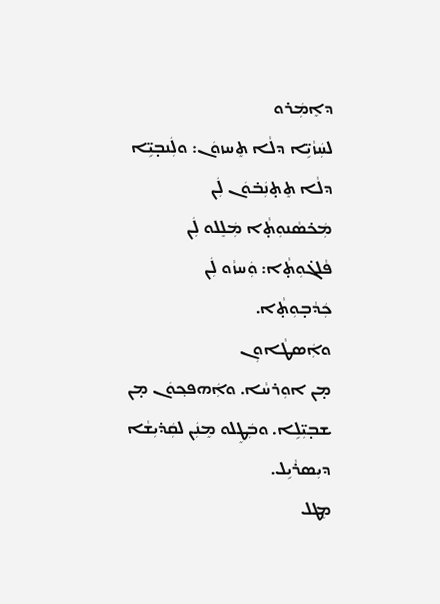ܕܐܸܡܲܪܘ
ܠܚܲܙܵܝܹ̈ܐ ܕܠܵܐ ܬܸܚܙܘܿܢ: ܘܠܲܢܒ̣ܝܹ̈ܐ ܕܠܵܐ ܬܸܬ̣ܢܲܒ̇ܘܿܢ ܠܲܢ ܡܲܟ̇ܣܵܢܘܼܬ̣ܵܐ ܡܲܠܸܠܘ ܠܲܢ ܦܵܠܓ̇ܘܼܬ̣ܵܐ: ܘܲܚܙܵܘ ܠܲܢ ܟܲܕܵܒ̣ܘܼܬ̣ܵܐ.
ܘܐܲܣܛܵܐܘܼܢ
ܡ̣ܢ ܐܘܼܪܚܵܐ. ܘܐܲܗܦܟ݂ܘܿܢ ܡ̣ܢ ܫܒ̣ܝܼ̈ܠܹܐ. ܘܒܲܛܸܠܘ ܡܸܢܲܢ ܠܩܲܕ̇ܝܼܫܵܐ ܕܝܼܣܪܵܝܹܠ.
ܡܸܛܠ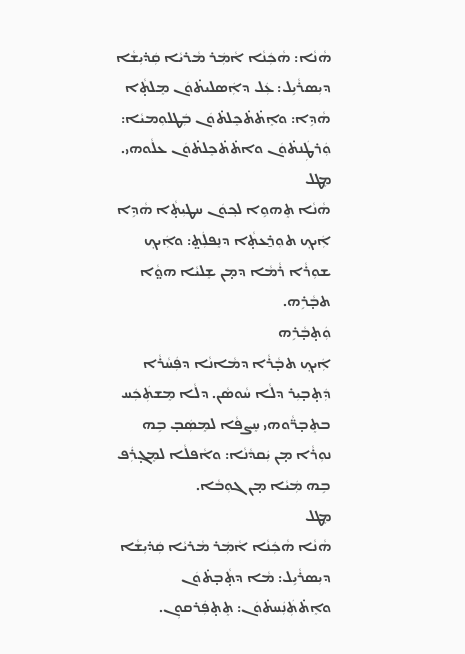ܗܵܢܵܐ: ܗܵܟܲܢܵܐ ܐܵܡܲܪ ܡܵܪܝܵܐ ܩܲܕ̇ܝܼܫܵܐ ܕܝܼܣܪܵܝܹܠ: ܥܲܠ ܕܐܲܣܠܝܬ̇ܘܿܢ ܡܸܠܬ̣ܵܐ ܗܵܕܹܐ: ܘܐܸܬ̇ܬ̇ܟܸܠܬ̇ܘܿܢ ܒܲܛܠܘܼܡܝܵܐ: ܘܲܪܛܲܢܬ̇ܘܿܢ ܘܐܬ̇ܬ̇ܟܸܠܬ̇ܘܿܢ ܥܠܵܘܗܝ.
ܡܸܛܠ
ܗܵܢܵܐ ܬܸܗܘܹܐ ܠܟ݂ܘܿܢ ܚܛܝܼܬ̣ܵܐ ܗܵܕܹܐ ܐܲܝܟ݂ ܬܘܼܪ̱ܥܬ̣ܵܐ ܕܢܸܦܠܲܬ̤: ܘܐܲܝܟ݂ ܫܘܼܪܵܐ ܪܵܡܵܐ ܕܡ̣ܢ ܫܸܠܝܵܐ ܗܘ̤ܵܐ ܬܒ̣ܵܪܹܗ.
ܘܲܬ̣ܒ̣ܵܪܹܗ
ܐܲܝܟ݂ ܬܒ̣ܵܪܵܐ ܕܡܵܐܢܵܐ ܕܦܲܚܵܪܵܐ ܕܲܬ̣ܒ̣ܝܼܪ ܕܠܵܐ ܚܵܘܣܵܢ. ܕܠܵܐ ܡܸܫܬܲܟܲܚ ܒܬܸܒ̣ܪ̈ܵܘܗܝ ܚܸܨܦܵܐ ܠܡܸܣܲܒ̣ ܒܹܗ ܢܘܼܪܵܐ ܡ̣ܢ ܝܲܩܕܵܢܵܐ: ܘܐܵܦܠܵܐ ܠܡܸܓ̣ܪܲܦ ܒܹܗ ܡܲܝܵܐ ܡ̣ܢ ܓܘܼܒܵܐ.
ܡܸܛܠ
ܗܵܢܵܐ ܗܵܟܲܢܵܐ ܐܵܡܲܪ ܡܵܪܝܵܐ ܩܲܕ̇ܝܼܫܵܐ ܕܝܼܣܪܵܝܹܠ: ܡܵܐ ܕܬ̣ܵܒ̣ܬ̇ܘܿܢ ܘܐܸܬ̇ܬܲܢܲܚܬ̇ܘܿܢ: ܬܸܬ̣ܦܲܪܩܘܼܢ.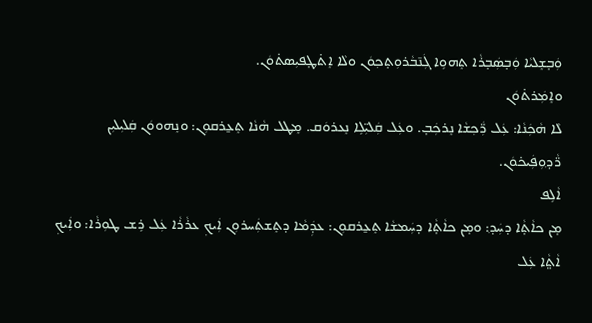ܘܲܒ̣ܫܸܠܝܵܐ ܘܲܒ̣ܣܲܒ̣ܪܵܐ ܬܸܗܘܹܐ ܓܲܢ̄ܒܵܪܘܼܬ̣ܟ݂ܘܿܢ ܘܠܵܐ ܐܸܬ̇ܛ̣ܦܝܼܣܬ̇ܘܿܢ.
ܘܐܸܡܲܪܬ̇ܘܿܢ
ܠܵܐ ܗܵܟܲܢܵܐ: ܥܲܠ ܪ̈ܲܟ݂ܫܵܐ ܢܸܪܟܲܒ̣. ܘܥܲܠ ܩܲܠܝܼ̈ܠܹܐ ܢܸܥܪܘܿܩ. ܡܸܛܠ ܗܵܢܵܐ ܬܸܥ̱ܪܩܘܼܢ: ܘܢܸܗܘܘܿܢ ܩܲܠܝܼܠܝܼܢ ܪ̈ܵܕ݂ܘܼܦܲܝܟ̇ܘܿܢ.
ܐܵܠܹܦ
ܡ̣ܢ ܟܐܵܬ̣ܵܐ ܕܚܲܕ݂: ܘܡ̣ܢ ܟܐܵܬ̣ܵܐ ܕܚܲܡܫܵܐ ܬܸܥ̱ܪܩܘܼܢ: ܥܕܲܡܵܐ ܕܬܸܫܬܲܚܪܘܼܢ ܐܲܝܟ݂ ܥܪܵܪܵܐ ܥܲܠ ܪܹܫ ܛܘܼܪܵܐ: ܘܐܲܝܟ݂ ܐܵܬ̤ܵܐ ܥܲܠ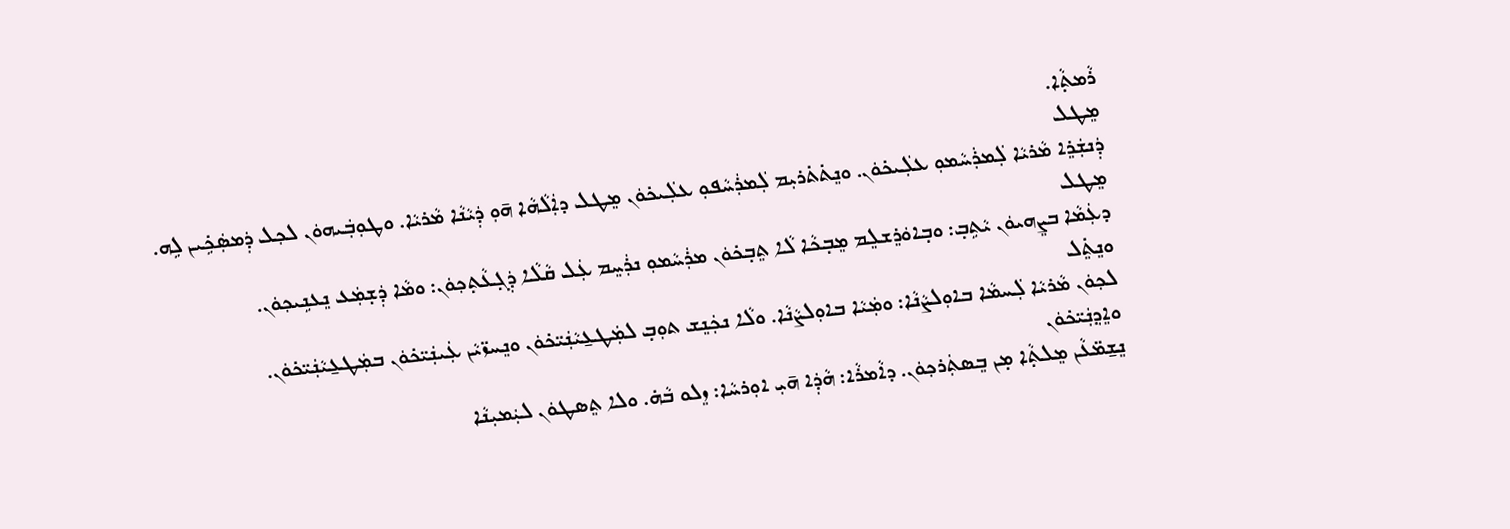ܪܵܡܬ̣ܵܐ.
ܡܸܛܠ
ܕܲܢܫܲܪܸܐ ܡܵܪܝܵܐ ܠܲܡܪܲܚܵܡܘܼ ܥܠܲܝܟ̇ܘܿܢ. ܘܢܸܬ̇ܬ̇ܪܝܼܡ ܠܲܡܪܲܚܵܦܘܼ ܥܠܲܝܟ̇ܘܿܢ ܡܸܛܠ ܕܐܲܠܵܗܵܐ ܗ̄ܘܼ ܕܲܝܵܢܵܐ ܡܵܪܝܵܐ. ܘܛܘܼܒܲܝܗܘܿܢ ܠܟ݂ܠ ܕܲܡܣܲܟܹ̇ܝܢ ܠܹܗ.
ܡܸܛܠ
ܕܥܲܡܵܐ ܒܨܸܗܝܘܿܢ ܝܵܬܹܒ̣: ܘܒ̣ܐܘܿܪܸܫܠܸܡ ܡܸܒ̣ܟܵܐ ܠܵܐ ܬܸܒ̣ܟ̇ܘܿܢ ܡܪܲܚܵܡܘܼ ܢܪܲܚܸܡ ܥܲܠ ܩܵܠܵܐ ܕܲܓ̣ܥܵܬ̣ܟ݂ܘܿܢ: ܘܡܵܐ ܕܲܫ̣ܡܲܥ ܢܸܥܢܹܝܟ݂ܘܿܢ.
ܘܢܸܬܸ̇ܠ
ܠܟ݂ܘܿܢ ܡܵܪܝܵܐ ܠܲܚܡܵܐ ܒܐܘܼܠܨܵܢܵܐ: ܘܡܲܝܵܐ ܒܐܘܼܠܨܵܢܵܐ. ܘܠܵܐ ܢܟܲܢܸܫ ܬܘܼܒ̣ ܠܡܲܛܥ̱ܝܵܢܲܝ̈ܟ̇ܘܿܢ ܘܢܸܚܙ̈ܝܵܢ ܥܲܝܢܲܝ̈ܟ̇ܘܿܢ ܒܡܲܛܥ̱ܝܵܢܲܝ̈ܟ̇ܘܿܢ.
ܘܐܸܕ݂ܢܲܝ̈ܟ̇ܘܿܢ
ܢܸܫ̱ܡ̈ܥܵܢ ܡܸܠܬ̣ܵܐ ܡ̣ܢ ܒܸܣܬܲܪܟ݂ܘܿܢ. ܕܐܵܡܪܵܐ: ܗܵܕܲܐ ܗ̄ܝܼ ܐܘܼܪܚܵܐ: ܙܸܠܘ ܒܵܗ̇. ܘܠܐ ܬܸܣܛܘܿܢ ܠܝܲܡܝܼܢܵܐ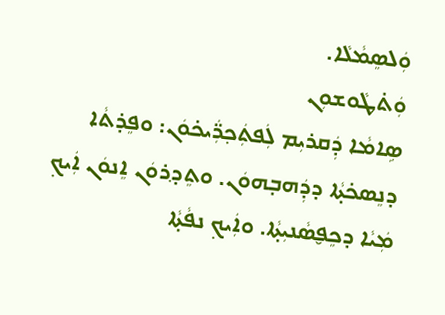ܘܲܠܣܸܡܵܠܵܐ.
ܘܲܬ̇ܛܵܘܫܘܼܢ
ܣܹܐܡܵܐ ܕܲܩܪܝܼܡ ܠܲܦܬܲܟ݂ܪ̈ܲܝܟ̇ܘܿܢ: ܘܦܸܕ̇ܬܵܐ ܕܢܸܣܟ̇ܬ̣ܵܐ ܕܕܲܗܒ̣ܗܘܿܢ. ܘܬܸܕ݂ܪܘܿܢ ܐܸܢܘܿܢ ܐܲܝܟ݂ ܡܲܝܵܐ ܕܟܸܦ̮ܣܵܢܝܼܬ̣ܵܐ. ܘܐܲܝܟ݂ ܢܦܵܬ̣ܵܐ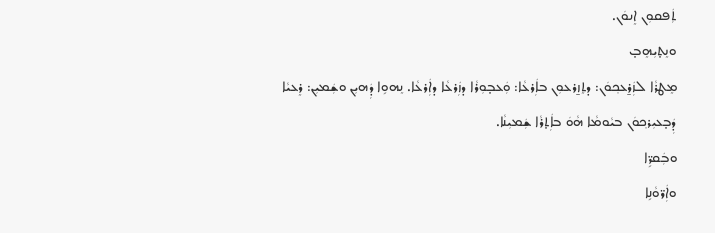ܬܲܦܩܘܼܢ ܐܸܢܘܿܢ.
ܘܢܸܬ̣ܝܼܗܸܒ̣
ܡܸܛܪܵܐ ܠܙܲܪ̱ܥܟ݂ܘܿܢ: ܕܬܸܙ̱ܪܥܘܼܢ ܒܐܲܪܥܵܐ: ܘܲܥܒ̣ܘܼܪܵܐ ܕܙܲܪܥܵܐ ܕܐܲܪܥܵܐ. ܢܸܗܘܹܐ ܕܲܗܝܼܢ ܘܫܲܡܝܼܢ: ܪܸܥܝܵܐ ܕܲܒ̣ܥܝܼܪܟ݂ܘܿܢ ܒܝܵܘܡܵܐ ܗܵܘܿ ܒܐܲܬ̣ܪܵܐ ܫܲܡܝܼܢܵܐ.
ܘܒܲܩܪܹ̈ܐ
ܘܐܲܪ̈ܘܵܢܹܐ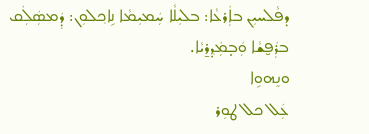ܕܦܵܠܚܝܼܢ ܒܐܲܪܥܵܐ: ܒܠܝܼܠܵܐ ܚܲܡܝܼܡܵܐ ܢܹܐܟ݂ܠܘܼܢ: ܕܲܡܣܲܠܲܩ ܒܪܲܦ̮ܫܵܐ ܘܲܒ̣ܡܲܕ݂ܪ̱ܝܵܐ.
ܘܢܸܗܘܹܐ
ܥܲܠ ܟܠ ܛܘܼܪ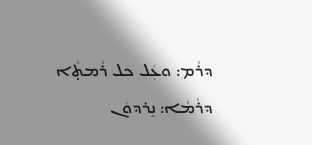ܕܪܵܡ: ܘܥܲܠ ܟܠ ܪܵܡܬ̣ܵܐ ܕܪܵܡܵܐ: ܢܸܪܕܘܿܢ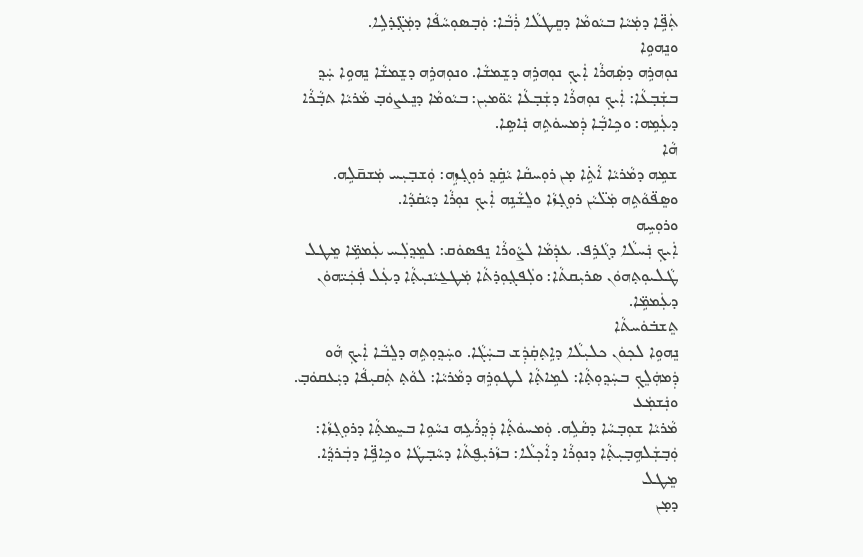ܬܲܦܹ̈ܐ ܕܡܲܝܵܐ ܒܝܵܘܡܵܐ ܕܩܸܛܠܵܐ ܪܲܒܵܐ: ܘܲܒ̣ܣܘܼܚܵܦܵܐ ܕܡܲܓ̣̈ܕ̇ܠܹܐ.
ܘܢܸܗܘܹܐ
ܢܘܼܗܪܹܗ ܕܣܲܗܪܵܐ ܐܲܝܟ݂ ܢܘܼܗܪܹܗ ܕܫܸܡܫܵܐ. ܘܢܘܼܗܪܹܗ ܕܫܸܡܫܵܐ ܢܸܗܘܹܐ ܚܲܕ݂ ܒܫܲܒ̣ܥܵܐ: ܐܲܝܟ݂ ܢܘܼܗܪܵܐ ܕܫܲܒ̣ܥܵܐ ܝܵܘ̈ܡܝܼܢ: ܒܝܵܘܡܵܐ ܕܢܸܥܨܘܿܒ̣ ܡܵܪܝܵܐ ܬܒ̣ܵܪܵܐ ܕܥܲܡܹܗ: ܘܟܹܐܒ̣ܵܐ ܕܲܡܚܘܿܬܹܗ ܢܲܐܣܹܐ.
ܗܵܐ
ܫܡܹܗ ܕܡܵܪܝܵܐ ܐܵܬܹ̇ܐ ܡ̣ܢ ܪܘܼܚܩܵܐ ܝܵܩܹ̇ܕ݂ ܪܘܼܓ̣ܙܹܗ: ܘܲܫܒ̣ܝܼܚ ܡܲܫܩ̄ܠܹܗ. ܘܣܸܦ̈ܘܵܬܹܗ ܡܲܠ̈ܝܵܢ ܪܘܼܓ̣ܙܵܐ ܘܠܸܫܵܢܹܗ ܐܲܝܟ݂ ܢܘܼܪܵܐ ܕܝܵܩ̇ܕܵܐ.
ܘܪܘܼܚܹܗ
ܐܲܝܟ݂ ܢܲܚܠܵܐ ܕܓܵܪܹܦ. ܥܕܲܡܵܐ ܠܨܵܘܪܵܐ ܢܸܦܣܘܿܩ: ܠܡܸܕ݂ܠܲܚ ܥܲܡܡܹ̈ܐ ܡܸܛܠ ܛܵܠܝܘܼܬ̣ܗܘܿܢ ܣܪܝܼܩܬܵܐ: ܘܠܲܦܓ̣ܘܼܕ̇ܬܵܐ ܡܲܛܥ̱ܝܵܢܝܼܬ̣ܵܐ ܕܥܲܠ ܦܲܟܲܝ̈ܗܘܿܢ ܕܥܲܡܡܹ̈ܐ.
ܬܸܫܒ̇ܘܿܚܬܵܐ
ܢܸܗܘܹܐ ܠܟ݂ܘܿܢ ܟܠܝܼܠܵܐ ܕܐܹܬ̣ܩܲܕܲܫ ܒܚܲܓܵܐ. ܘܚܲܕ݂ܘܼܬܹܗ ܕܠܸܒܵܐ ܐܲܝܟ݂ ܗܵܘ ܕܲܡܗܲܠܸܟ݂ ܒܚܲܕ݂ܘܼܬ̣ܵܐ: ܠܡܹܐܬ̣ܵܐ ܠܛܘܼܪܹܗ ܕܡܵܪܝܵܐ: ܠܘܵܬ̣ ܬܲܩܝܼܦܵܐ ܕܝܲܥܩܘܿܒ̣.
ܘܢܲܫܡܲܥ
ܡܵܪܝܵܐ ܫܘܼܒ̣ܚܵܐ ܕܩܵܠܹܗ. ܘܲܡܚܘܿܬ̣ܵܐ ܕܲܕ݂ܪܵܥܹܗ ܢܚܵܘܹܐ ܒܚܸܡܬ̣ܵܐ ܕܪܘܼܓ̣ܙܵܐ: ܘܲܒ̣ܫܲܠܗܹܒ̣ܝܼܬ̣ܵܐ ܕܢܘܼܪܵܐ ܕܐܵܟ݂ܠܵܐ: ܒܙܵܪܝܼܦ̮ܬܵܐ ܕܚܵܒ̣ܛܵܐ ܘܟܹܐܦܹ̈ܐ ܕܒܲܪܕ݂ܵܐ.
ܡܸܛܠ
ܕܡ̣ܢ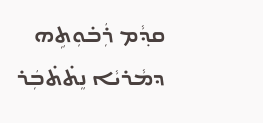ܩܕ݂ܵܡ ܪܲܒ̇ܘܼܬܹܗ ܕܡܵܪܝܵܐ ܢܸܬ̇ܬ̇ܒܲܪ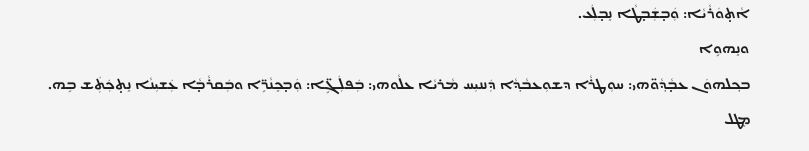ܐܵܬ̣ܘܿܪܵܝܵܐ: ܘܲܒ̣ܫܲܒ̣ܛܵܐ ܢܸܒ̣ܠܲܥ.
ܘܢܸܗܘܹܐ
ܒܟ݂ܠܗܘܿܢ ܥܒ̣ܵܕ݂ܵܘ̈ܗܝ: ܚܘܼܛܪܵܐ ܕܫܘܼܥܒܵܕ݂ܵܐ ܕܲܢܢܝܼܚ ܡܵܪܝܵܐ ܥܠܵܘܗܝ: ܒܲܦܠܲܓܹ̈ܐ: ܘܲܒ̣ܟܸܢܵܪܹ̈ܐ ܘܒܲܩܪܵܒ̣ܵܐ ܥܲܫܝܼܢܵܐ ܢܸܬ̣ܟܲܬܲܫ ܒܹܗ.
ܡܸܛܠ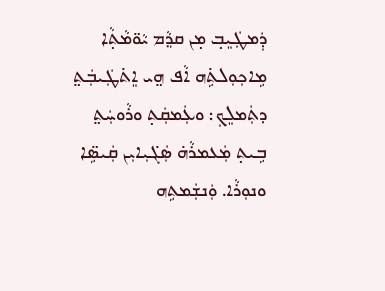ܕܲܡܛܲܝܸܒ̣ ܡ̣ܢ ܩܕ݂ܵܡ ܝܵܘ̈ܡܵܬ̣ܵܐ ܡܹܐܟ݂ܘܼܠܬܹ̇ܗ ܐܵܦ ܗ̤ܝ ܐܸܬ̇ܛܲܝܒܲܬ̤ ܕܬܲܡܠܸܟ݂: ܘܥܲܡܩܲܬ̣ ܘܪܵܘܚܲܬ̤ ܒܹܝܬ̣ ܡܲܥܡܪܵܗ̇ ܣܲܓ̇ܝܼܐܝܼܢ ܩܲܝܣܹ̈ܐ ܘܢܘܼܪܵܐ. ܘܲܢܫܲܡܬܹܗ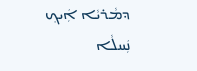ܕܡܵܪܝܵܐ ܐܲܝܟ݂ ܢܲܚܠܵܐ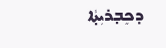ܕܟܸܒ̣ܪܝܼܬ̣ܵܐ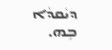ܕܝܵܩܕܵܐ ܒܹܗ.